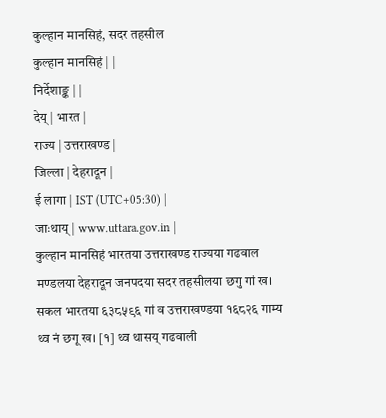कुल्हान मानसिहं, सदर तहसील
कुल्हान मानसिहं | |
निर्देशाङ्क | |
देय् | भारत |
राज्य | उत्तराखण्ड |
जिल्ला | देहरादून |
ई लागा | IST (UTC+05:30) |
जाःथाय् | www.uttara.gov.in |
कुल्हान मानसिहं भारतया उत्तराखण्ड राज्यया गढवाल मण्डलया देहरादून जनपदया सदर तहसीलया छगु गां ख। सकल भारतया ६३८५९६ गां व उत्तराखण्डया १६८२६ गाम्य थ्व नं छगू ख। [१] थ्व थासय् गढवाली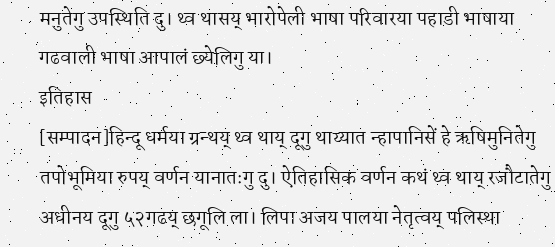मनुतेगु उपस्थिति दु। थ्व थासय् भारोपेली भाषा परिवारया पहाडी भाषाया गढवाली भाषा आपालं छ्येलिगु या।
इतिहास
[सम्पादन]हिन्दू धर्मया ग्रन्थय् थ्व थाय् दूगु थाय्यात न्हापानिसें हे ऋषिमुनितेगु तपोभूमिया रुपय् वर्णन यानातःगु दु। ऐतिहासिक वर्णन कथं थ्व थाय् रजौटातेगु अधीनय दूगु ५२गढय् छगूलि ला। लिपा अजय पालया नेतृत्वय् पलिस्था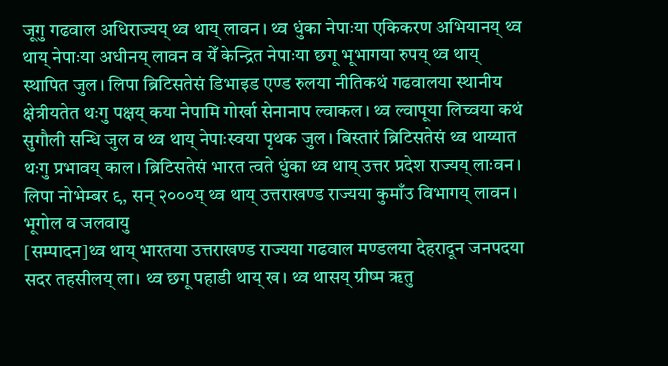जूगु गढवाल अधिराज्यय् थ्व थाय् लावन। थ्व धुंका नेपाःया एकिकरण अभियानय् थ्व थाय् नेपाःया अधीनय् लावन व येँ केन्द्रित नेपाःया छगू भूभागया रुपय् थ्व थाय् स्थापित जुल। लिपा ब्रिटिसतेसं डिभाइड एण्ड रुलया नीतिकथं गढवालया स्थानीय क्षेत्रीयतेत थःगु पक्षय् कया नेपामि गोर्खा सेनानाप ल्वाकल। थ्व ल्वापूया लिच्वया कथं सुगौली सन्धि जुल व थ्व थाय् नेपाःस्वया पृथक जुल। बिस्तारं ब्रिटिसतेसं थ्व थाय्यात थःगु प्रभावय् काल। ब्रिटिसतेसं भारत त्वते धुंका थ्व थाय् उत्तर प्रदेश राज्यय् लाःवन। लिपा नोभेम्बर ९, सन् २०००य् थ्व थाय् उत्तराखण्ड राज्यया कुमाँउ विभागय् लावन।
भूगोल व जलवायु
[सम्पादन]थ्व थाय् भारतया उत्तराखण्ड राज्यया गढवाल मण्डलया देहरादून जनपदया सदर तहसीलय् ला। थ्व छगू पहाडी थाय् ख। थ्व थासय् ग्रीष्म ॠतु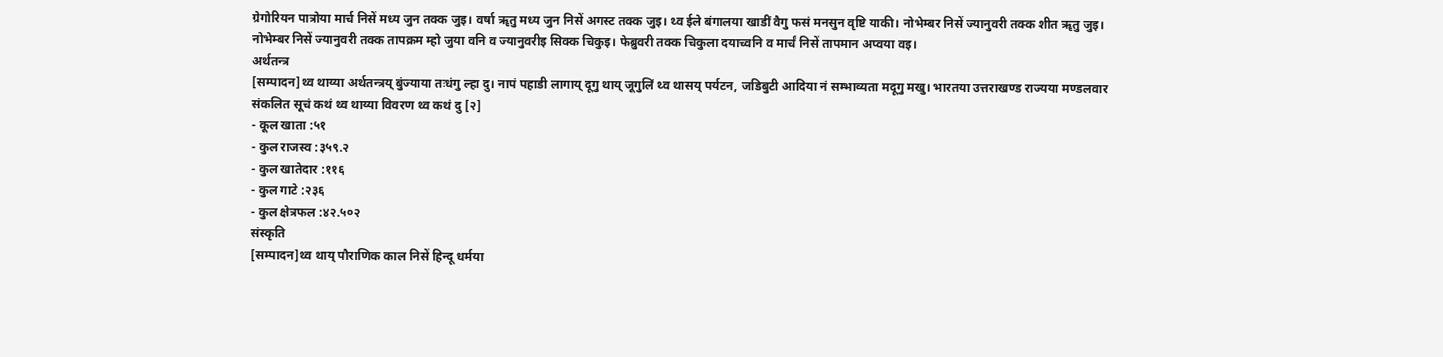ग्रेगोरियन पात्रोया मार्च निसें मध्य जुन तक्क जुइ। वर्षा ॠतु मध्य जुन निसें अगस्ट तक्क जुइ। थ्व ईले बंगालया खाडीं वैगु फसं मनसुन वृष्टि याकी। नोभेम्बर निसें ज्यानुवरी तक्क शीत ॠतु जुइ। नोभेम्बर निसें ज्यानुवरी तक्क तापक्रम म्हो जुया वनि व ज्यानुवरीइ सिक्क चिकुइ। फेब्रुवरी तक्क चिकुला दयाच्वनि व मार्चं निसें तापमान अप्वया वइ।
अर्थतन्त्र
[सम्पादन]थ्व थाय्या अर्थतन्त्रय् बुंज्याया तःधंगु ल्हा दु। नापं पहाडी लागाय् दूगु थाय् जूगुलिं थ्व थासय् पर्यटन, जडिबुटी आदिया नं सम्भाव्यता मदूगु मखु। भारतया उत्तराखण्ड राज्यया मण्डलवार संकलित सूचं कथं थ्व थाय्या विवरण थ्व कथं दु [२]
- कूल खाता :५१
- कुल राजस्व :३५९.२
- कुल खातेदार :११६
- कुल गाटे :२३६
- कुल क्षेत्रफल :४२.५०२
संस्कृति
[सम्पादन]थ्व थाय् पौराणिक काल निसें हिन्दू धर्मया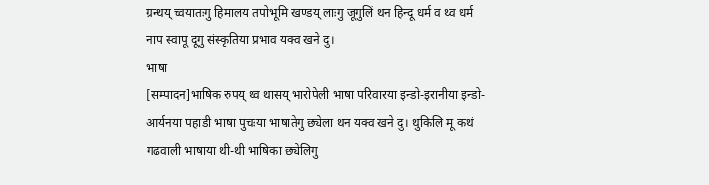ग्रन्थय् च्वयातःगु हिमालय तपोभूमि खण्डय् लाःगु जूगुलिं थन हिन्दू धर्म व थ्व धर्म नाप स्वापू दूगु संस्कृतिया प्रभाव यक्व खने दु।
भाषा
[सम्पादन]भाषिक रुपय् थ्व थासय् भारोपेली भाषा परिवारया इन्डो-इरानीया इन्डो-आर्यनया पहाडी भाषा पुचःया भाषातेगु छ्येला थन यक्व खने दु। थुकिलि मू कथं गढवाली भाषाया थी-थी भाषिका छ्येलिगु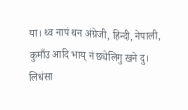या। थ्व नापं थन अंग्रेजी, हिन्दी, नेपाली, कुमाँउ आदि भाय् नं छ्येलिगु खने दु।
लिधंसा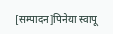[सम्पादन]पिनेया स्वापू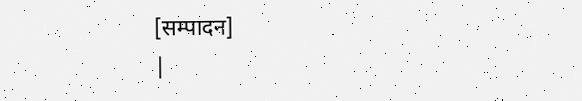[सम्पादन]
|